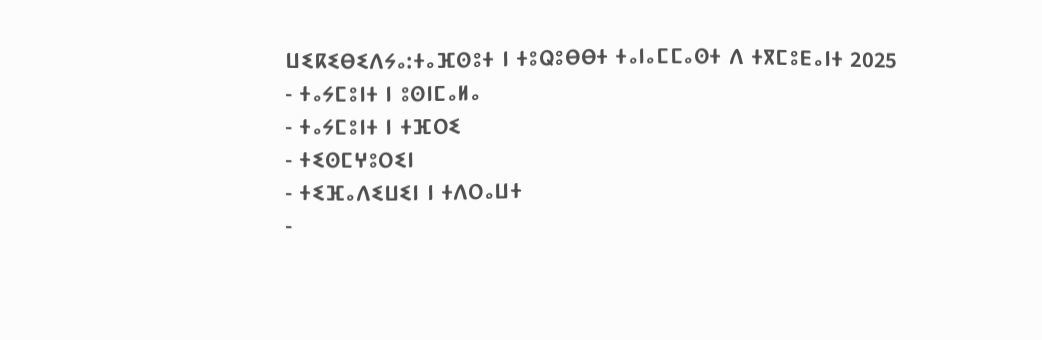ⵡⵉⴽⵉⴱⵉⴷⵢⴰ:ⵜⴰⴼⵙⵓⵜ ⵏ ⵜⵓⵕⵓⴱⴱⵜ ⵜⴰⵏⴰⵎⵎⴰⵙⵜ ⴷ ⵜⴳⵎⵓⴹⴰⵏⵜ 2025
- ⵜⴰⵢⵎⵓⵏⵜ ⵏ ⵓⵙⵏⵎⴰⵍⴰ
- ⵜⴰⵢⵎⵓⵏⵜ ⵏ ⵜⴼⵔⵉ
- ⵜⵉⵙⵎⵖⵓⵔⵉⵏ
- ⵜⵉⴼⴰⴷⵉⵡⵉⵏ ⵏ ⵜⴷⵔⴰⵡⵜ
-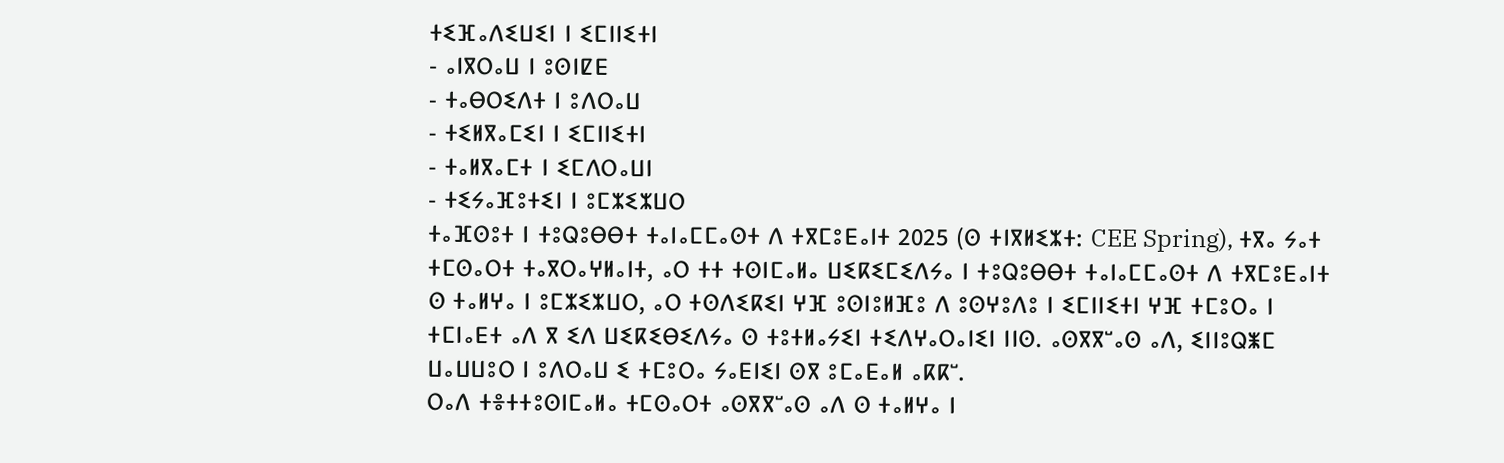ⵜⵉⴼⴰⴷⵉⵡⵉⵏ ⵏ ⵉⵎⵏⵏⵉⵜⵏ
- ⴰⵏⴳⵔⴰⵡ ⵏ ⵓⵙⵏⵇⴹ
- ⵜⴰⴱⵔⵉⴷⵜ ⵏ ⵓⴷⵔⴰⵡ
- ⵜⵉⵍⴳⴰⵎⵉⵏ ⵏ ⵉⵎⵏⵏⵉⵜⵏ
- ⵜⴰⵍⴳⴰⵎⵜ ⵏ ⵉⵎⴷⵔⴰⵡⵏ
- ⵜⵉⵢⴰⴼⵓⵜⵉⵏ ⵏ ⵓⵎⵣⵉⵣⵡⵔ
ⵜⴰⴼⵙⵓⵜ ⵏ ⵜⵓⵕⵓⴱⴱⵜ ⵜⴰⵏⴰⵎⵎⴰⵙⵜ ⴷ ⵜⴳⵎⵓⴹⴰⵏⵜ 2025 (ⵙ ⵜⵏⴳⵍⵉⵣⵜ: CEE Spring), ⵜⴳⴰ ⵢⴰⵜ ⵜⵎⵙⴰⵔⵜ ⵜⴰⴳⵔⴰⵖⵍⴰⵏⵜ, ⴰⵔ ⵜⵜ ⵜⵙⵏⵎⴰⵍⴰ ⵡⵉⴽⵉⵎⵉⴷⵢⴰ ⵏ ⵜⵓⵕⵓⴱⴱⵜ ⵜⴰⵏⴰⵎⵎⴰⵙⵜ ⴷ ⵜⴳⵎⵓⴹⴰⵏⵜ ⵙ ⵜⴰⵍⵖⴰ ⵏ ⵓⵎⵣⵉⵣⵡⵔ, ⴰⵔ ⵜⵙⴷⵉⴽⵉⵏ ⵖⴼ ⵓⵙⵏⵓⵍⴼⵓ ⴷ ⵓⵙⵖⵓⴷⵓ ⵏ ⵉⵎⵏⵏⵉⵜⵏ ⵖⴼ ⵜⵎⵓⵔⴰ ⵏ ⵜⵎⵏⴰⴹⵜ ⴰⴷ ⴳ ⵉⴷ ⵡⵉⴽⵉⴱⵉⴷⵢⴰ ⵙ ⵜⵓⵜⵍⴰⵢⵉⵏ ⵜⵉⴷⵖⴰⵔⴰⵏⵉⵏ ⵏⵏⵙ. ⴰⵙⴳⴳⵯⴰⵙ ⴰⴷ, ⵉⵏⵏⵓⵕⵥⵎ ⵡⴰⵡⵡⵓⵔ ⵏ ⵓⴷⵔⴰⵡ ⵉ ⵜⵎⵓⵔⴰ ⵢⴰⴹⵏⵉⵏ ⵙⴳ ⵓⵎⴰⴹⴰⵍ ⴰⴽⴽⵯ.
ⵔⴰⴷ ⵜⴻⵜⵜⵓⵙⵏⵎⴰⵍⴰ ⵜⵎⵙⴰⵔⵜ ⴰⵙⴳⴳⵯⴰⵙ ⴰⴷ ⵙ ⵜⴰⵍⵖⴰ ⵏ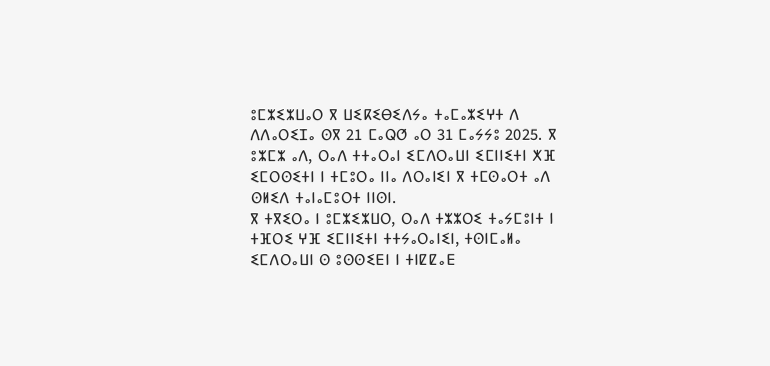ⵓⵎⵣⵉⵣⵡⴰⵔ ⴳ ⵡⵉⴽⵉⴱⵉⴷⵢⴰ ⵜⴰⵎⴰⵣⵉⵖⵜ ⴷ ⴷⴷⴰⵔⵉⵊⴰ ⵙⴳ 21 ⵎⴰⵕⵚ ⴰⵔ 31 ⵎⴰⵢⵢⵓ 2025. ⴳ ⵓⵣⵎⵣ ⴰⴷ, ⵔⴰⴷ ⵜⵜⴰⵔⴰⵏ ⵉⵎⴷⵔⴰⵡⵏ ⵉⵎⵏⵏⵉⵜⵏ ⵅⴼ ⵉⵎⵔⵙⵉⵜⵏ ⵏ ⵜⵎⵓⵔⴰ ⵏⵏⴰ ⴷⵔⴰⵏⵉⵏ ⴳ ⵜⵎⵙⴰⵔⵜ ⴰⴷ ⵙⵍⵉⴷ ⵜⴰⵏⴰⵎⵓⵔⵜ ⵏⵏⵙⵏ.
ⴳ ⵜⴳⵉⵔⴰ ⵏ ⵓⵎⵣⵉⵣⵡⵔ, ⵔⴰⴷ ⵜⵣⵣⵔⵉ ⵜⴰⵢⵎⵓⵏⵜ ⵏ ⵜⴼⵔⵉ ⵖⴼ ⵉⵎⵏⵏⵉⵜⵏ ⵜⵜⵢⴰⵔⴰⵏⵉⵏ, ⵜⵙⵏⵎⴰⵍⴰ ⵉⵎⴷⵔⴰⵡⵏ ⵙ ⵓⵙⵙⵉⴹⵏ ⵏ ⵜⵏⵇⵇⴰⴹ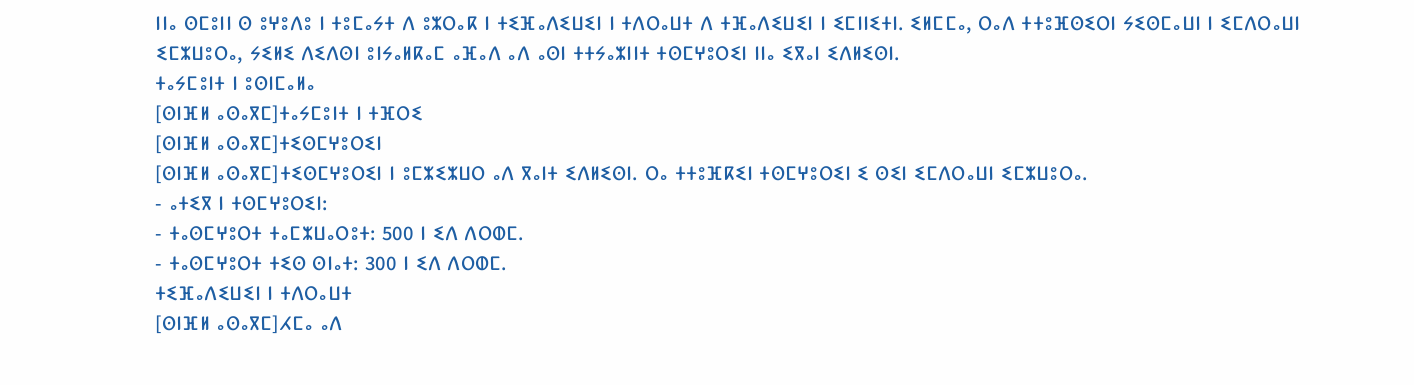ⵏⵏⴰ ⵙⵎⵓⵏⵏ ⵙ ⵓⵖⵓⴷⵓ ⵏ ⵜⵓⵎⴰⵢⵜ ⴷ ⵓⵣⵔⴰⴽ ⵏ ⵜⵉⴼⴰⴷⵉⵡⵉⵏ ⵏ ⵜⴷⵔⴰⵡⵜ ⴷ ⵜⴼⴰⴷⵉⵡⵉⵏ ⵏ ⵉⵎⵏⵏⵉⵜⵏ. ⵉⵍⵎⵎⴰ, ⵔⴰⴷ ⵜⵜⵓⴼⵙⵉⵔⵏ ⵢⵉⵙⵎⴰⵡⵏ ⵏ ⵉⵎⴷⵔⴰⵡⵏ ⵉⵎⵣⵡⵓⵔⴰ, ⵢⵉⵍⵉ ⴷⵉⴷⵙⵏ ⵓⵏⵢⴰⵍⴽⴰⵎ ⴰⴼⴰⴷ ⴰⴷ ⴰⵙⵏ ⵜⵜⵢⴰⵣⵏⵏⵜ ⵜⵙⵎⵖⵓⵔⵉⵏ ⵏⵏⴰ ⵉⴳⴰⵏ ⵉⴷⵍⵉⵙⵏ.
ⵜⴰⵢⵎⵓⵏⵜ ⵏ ⵓⵙⵏⵎⴰⵍⴰ
[ⵙⵏⴼⵍ ⴰⵙⴰⴳⵎ]ⵜⴰⵢⵎⵓⵏⵜ ⵏ ⵜⴼⵔⵉ
[ⵙⵏⴼⵍ ⴰⵙⴰⴳⵎ]ⵜⵉⵙⵎⵖⵓⵔⵉⵏ
[ⵙⵏⴼⵍ ⴰⵙⴰⴳⵎ]ⵜⵉⵙⵎⵖⵓⵔⵉⵏ ⵏ ⵓⵎⵣⵉⵣⵡⵔ ⴰⴷ ⴳⴰⵏⵜ ⵉⴷⵍⵉⵙⵏ. ⵔⴰ ⵜⵜⵓⴼⴽⵉⵏ ⵜⵙⵎⵖⵓⵔⵉⵏ ⵉ ⵙⵉⵏ ⵉⵎⴷⵔⴰⵡⵏ ⵉⵎⵣⵡⵓⵔⴰ.
- ⴰⵜⵉⴳ ⵏ ⵜⵙⵎⵖⵓⵔⵉⵏ:
- ⵜⴰⵙⵎⵖⵓⵔⵜ ⵜⴰⵎⵣⵡⴰⵔⵓⵜ: 500 ⵏ ⵉⴷ ⴷⵔⵀⵎ.
- ⵜⴰⵙⵎⵖⵓⵔⵜ ⵜⵉⵙ ⵙⵏⴰⵜ: 300 ⵏ ⵉⴷ ⴷⵔⵀⵎ.
ⵜⵉⴼⴰⴷⵉⵡⵉⵏ ⵏ ⵜⴷⵔⴰⵡⵜ
[ⵙⵏⴼⵍ ⴰⵙⴰⴳⵎ]ⵃⵎⴰ ⴰⴷ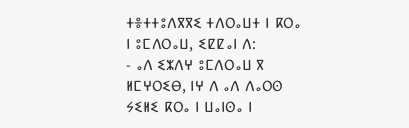ⵜⴻⵜⵜⵓⴷⴳⴳⵉ ⵜⴷⵔⴰⵡⵜ ⵏ ⴽⵔⴰ ⵏ ⵓⵎⴷⵔⴰⵡ, ⵉⵇⵇⴰⵏ ⴷ:
- ⴰⴷ ⵉⵣⴷⵖ ⵓⵎⴷⵔⴰⵡ ⴳ ⵍⵎⵖⵔⵉⴱ, ⵏⵖ ⴷ ⴰⴷ ⴷⴰⵔⵙ ⵢⵉⵍⵉ ⴽⵔⴰ ⵏ ⵡⴰⵏⵙⴰ ⵏ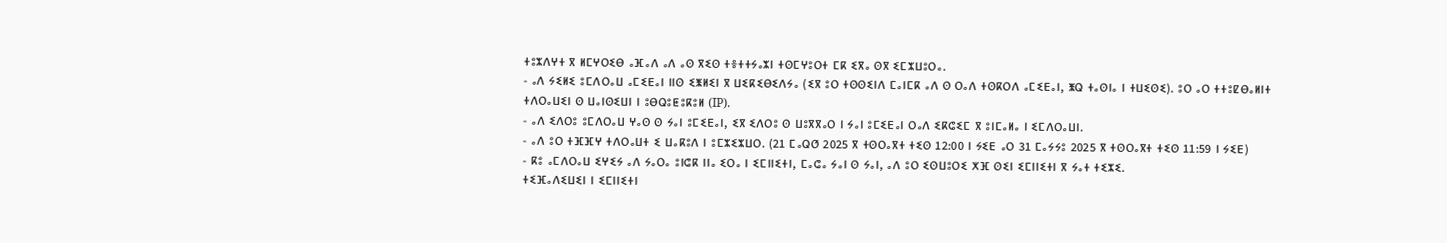ⵜⵓⵣⴷⵖⵜ ⴳ ⵍⵎⵖⵔⵉⴱ ⴰⴼⴰⴷ ⴰⴷ ⴰⵙ ⴳⵉⵙ ⵜⴻⵜⵜⵢⴰⵣⵏ ⵜⵙⵎⵖⵓⵔⵜ ⵎⴽ ⵉⴳⴰ ⵙⴳ ⵉⵎⵣⵡⵓⵔⴰ.
- ⴰⴷ ⵢⵉⵍⵉ ⵓⵎⴷⵔⴰⵡ ⴰⵎⵉⴹⴰⵏ ⵏⵏⵙ ⵉⵥⵍⵉⵏ ⴳ ⵡⵉⴽⵉⴱⵉⴷⵢⴰ (ⵉⴳ ⵓⵔ ⵜⵙⵙⵉⵏⴷ ⵎⴰⵏⵎⴽ ⴰⴷ ⵙ ⵔⴰⴷ ⵜⵙⴽⵔⴷ ⴰⵎⵉⴹⴰⵏ, ⵥⵕ ⵜⴰⵙⵏⴰ ⵏ ⵜⵡⵉⵙⵉ). ⵓⵔ ⴰⵔ ⵜⵜⵓⵇⴱⴰⵍⵏⵜ ⵜⴷⵔⴰⵡⵉⵏ ⵙ ⵡⴰⵏⵙⵉⵡⵏ ⵏ ⵓⴱⵕⵓⵟⵓⴽⵓⵍ (IP).
- ⴰⴷ ⵉⴷⵔⵓ ⵓⵎⴷⵔⴰⵡ ⵖⴰⵙ ⵙ ⵢⴰⵏ ⵓⵎⵉⴹⴰⵏ, ⵉⴳ ⵉⴷⵔⵓ ⵙ ⵡⵓⴳⴳⴰⵔ ⵏ ⵢⴰⵏ ⵓⵎⵉⴹⴰⵏ ⵔⴰⴷ ⵉⴽⵛⵉⵎ ⴳ ⵓⵏⵎⴰⵍⴰ ⵏ ⵉⵎⴷⵔⴰⵡⵏ.
- ⴰⴷ ⵓⵔ ⵜⴼⴼⵖ ⵜⴷⵔⴰⵡⵜ ⵉ ⵡⴰⴽⵓⴷ ⵏ ⵓⵎⵣⵉⵣⵡⵔ. (21 ⵎⴰⵕⵚ 2025 ⴳ ⵜⵙⵔⴰⴳⵜ ⵜⵉⵙ 12:00 ⵏ ⵢⵉⴹ ⴰⵔ 31 ⵎⴰⵢⵢⵓ 2025 ⴳ ⵜⵙⵔⴰⴳⵜ ⵜⵉⵙ 11:59 ⵏ ⵢⵉⴹ)
- ⴽⵓ ⴰⵎⴷⵔⴰⵡ ⵉⵖⵉⵢ ⴰⴷ ⵢⴰⵔⴰ ⵓⵏⵛⴽ ⵏⵏⴰ ⵉⵔⴰ ⵏ ⵉⵎⵏⵏⵉⵜⵏ, ⵎⴰⵛⴰ ⵢⴰⵏ ⵙ ⵢⴰⵏ, ⴰⴷ ⵓⵔ ⵉⵙⵡⵓⵔⵉ ⵅⴼ ⵙⵉⵏ ⵉⵎⵏⵏⵉⵜⵏ ⴳ ⵢⴰⵜ ⵜⵉⵣⵉ.
ⵜⵉⴼⴰⴷⵉⵡⵉⵏ ⵏ ⵉⵎⵏⵏⵉⵜⵏ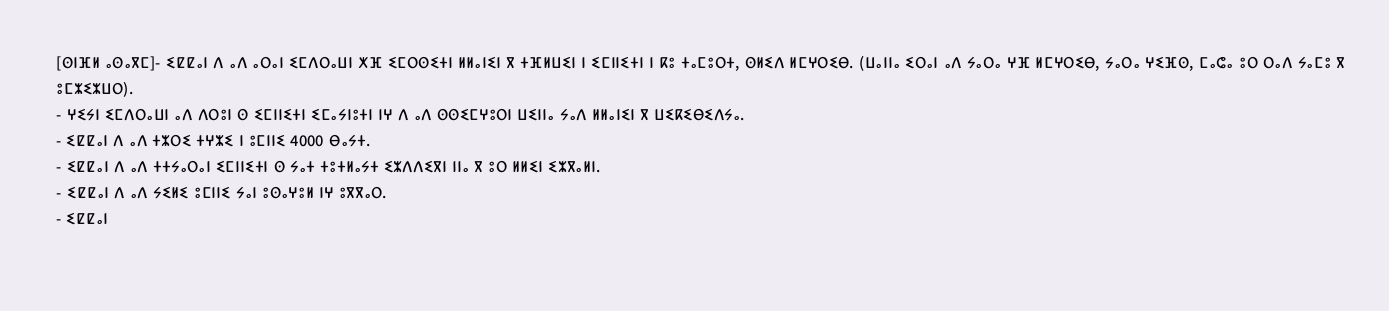[ⵙⵏⴼⵍ ⴰⵙⴰⴳⵎ]- ⵉⵇⵇⴰⵏ ⴷ ⴰⴷ ⴰⵔⴰⵏ ⵉⵎⴷⵔⴰⵡⵏ ⵅⴼ ⵉⵎⵔⵙⵉⵜⵏ ⵍⵍⴰⵏⵉⵏ ⴳ ⵜⴼⵍⵡⵉⵏ ⵏ ⵉⵎⵏⵏⵉⵜⵏ ⵏ ⴽⵓ ⵜⴰⵎⵓⵔⵜ, ⵙⵍⵉⴷ ⵍⵎⵖⵔⵉⴱ. (ⵡⴰⵏⵏⴰ ⵉⵔⴰⵏ ⴰⴷ ⵢⴰⵔⴰ ⵖⴼ ⵍⵎⵖⵔⵉⴱ, ⵢⴰⵔⴰ ⵖⵉⴼⵙ, ⵎⴰⵛⴰ ⵓⵔ ⵔⴰⴷ ⵢⴰⵎⵓ ⴳ ⵓⵎⵣⵉⵣⵡⵔ).
- ⵖⵉⵢⵏ ⵉⵎⴷⵔⴰⵡⵏ ⴰⴷ ⴷⵔⵓⵏ ⵙ ⵉⵎⵏⵏⵉⵜⵏ ⵉⵎⴰⵢⵏⵓⵜⵏ ⵏⵖ ⴷ ⴰⴷ ⵙⵙⵉⵎⵖⵓⵔⵏ ⵡⵉⵏⵏⴰ ⵢⴰⴷ ⵍⵍⴰⵏⵉⵏ ⴳ ⵡⵉⴽⵉⴱⵉⴷⵢⴰ.
- ⵉⵇⵇⴰⵏ ⴷ ⴰⴷ ⵜⵣⵔⵉ ⵜⵖⵣⵉ ⵏ ⵓⵎⵏⵏⵉ 4000 ⴱⴰⵢⵜ.
- ⵉⵇⵇⴰⵏ ⴷ ⴰⴷ ⵜⵜⵢⴰⵔⴰⵏ ⵉⵎⵏⵏⵉⵜⵏ ⵙ ⵢⴰⵜ ⵜⵓⵜⵍⴰⵢⵜ ⵉⵣⴷⴷⵉⴳⵏ ⵏⵏⴰ ⴳ ⵓⵔ ⵍⵍⵉⵏ ⵉⵣⴳⴰⵍⵏ.
- ⵉⵇⵇⴰⵏ ⴷ ⴰⴷ ⵢⵉⵍⵉ ⵓⵎⵏⵏⵉ ⵢⴰⵏ ⵓⵙⴰⵖⵓⵍ ⵏⵖ ⵓⴳⴳⴰⵔ.
- ⵉⵇⵇⴰⵏ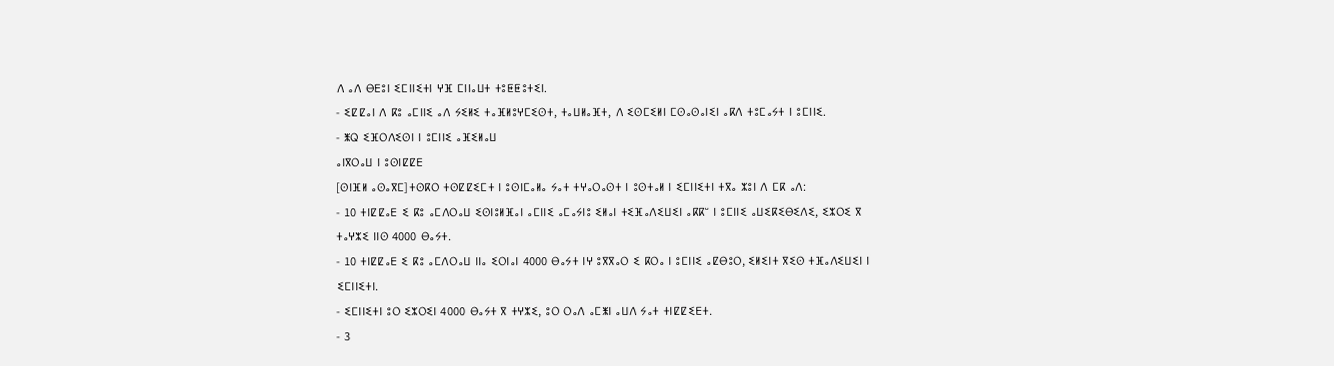ⴷ ⴰⴷ ⴱⴹⵓⵏ ⵉⵎⵏⵏⵉⵜⵏ ⵖⴼ ⵎⵏⵏⴰⵡⵜ ⵜⵓⵟⵟⵓⵜⵉⵏ.
- ⵉⵇⵇⴰⵏ ⴷ ⴽⵓ ⴰⵎⵏⵏⵉ ⴰⴷ ⵢⵉⵍⵉ ⵜⴰⴼⵍⵓⵖⵎⵉⵙⵜ, ⵜⴰⵡⵍⴰⴼⵜ, ⴷ ⵉⵙⵎⵉⵍⵏ ⵎⵙⴰⵙⴰⵏⵉⵏ ⴰⴽⴷ ⵜⵓⵎⴰⵢⵜ ⵏ ⵓⵎⵏⵏⵉ.
- ⵥⵕ ⵉⴼⵔⴷⵉⵙⵏ ⵏ ⵓⵎⵏⵏⵉ ⴰⴼⵉⵍⴰⵡ
ⴰⵏⴳⵔⴰⵡ ⵏ ⵓⵙⵏⵇⵇⴹ
[ⵙⵏⴼⵍ ⴰⵙⴰⴳⵎ]ⵜⵙⴽⵔ ⵜⵙⵇⵇⵉⵎⵜ ⵏ ⵓⵙⵏⵎⴰⵍⴰ ⵢⴰⵜ ⵜⵖⴰⵔⴰⵙⵜ ⵏ ⵓⵙⵜⴰⵍ ⵏ ⵉⵎⵏⵏⵉⵜⵏ ⵜⴳⴰ ⵣⵓⵏ ⴷ ⵎⴽ ⴰⴷ:
- 10 ⵜⵏⵇⵇⴰⴹ ⵉ ⴽⵓ ⴰⵎⴷⵔⴰⵡ ⵉⵙⵏⵓⵍⴼⴰⵏ ⴰⵎⵏⵏⵉ ⴰⵎⴰⵢⵏⵓ ⵉⵍⴰⵏ ⵜⵉⴼⴰⴷⵉⵡⵉⵏ ⴰⴽⴽⵯ ⵏ ⵓⵎⵏⵏⵉ ⴰⵡⵉⴽⵉⴱⵉⴷⵉ, ⵉⵣⵔⵉ ⴳ ⵜⴰⵖⵣⵉ ⵏⵏⵙ 4000 ⴱⴰⵢⵜ.
- 10 ⵜⵏⵇⵇⴰⴹ ⵉ ⴽⵓ ⴰⵎⴷⵔⴰⵡ ⵏⵏⴰ ⵉⵔⵏⴰⵏ 4000 ⴱⴰⵢⵜ ⵏⵖ ⵓⴳⴳⴰⵔ ⵉ ⴽⵔⴰ ⵏ ⵓⵎⵏⵏⵉ ⴰⵇⴱⵓⵔ, ⵉⵍⵉⵏⵜ ⴳⵉⵙ ⵜⴼⴰⴷⵉⵡⵉⵏ ⵏ ⵉⵎⵏⵏⵉⵜⵏ.
- ⵉⵎⵏⵏⵉⵜⵏ ⵓⵔ ⵉⵣⵔⵉⵏ 4000 ⴱⴰⵢⵜ ⴳ ⵜⵖⵣⵉ, ⵓⵔ ⵔⴰⴷ ⴰⵎⵥⵏ ⴰⵡⴷ ⵢⴰⵜ ⵜⵏⵇⵇⵉⴹⵜ.
- 3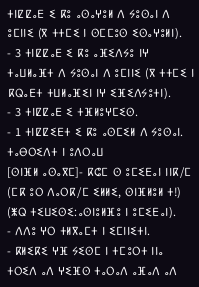ⵜⵏⵇⵇⴰⴹ ⵉ ⴽⵓ ⴰⵙⴰⵖⵓⵍ ⴷ ⵢⵓⵙⴰⵏ ⴷ ⵓⵎⵏⵏⵉ (ⴳ ⵜⵜⵎⵉ ⵏ ⵙⵎⵎⵓⵙ ⵉⵙⴰⵖⵓⵍⵏ).
- 3 ⵜⵏⵇⵇⴰⴹ ⵉ ⴽⵓ ⴰⴼⵉⴷⵢⵓ ⵏⵖ ⵜⴰⵡⵍⴰⴼⵜ ⴷ ⵢⵓⵙⴰⵏ ⴷ ⵓⵎⵏⵏⵉ (ⴳ ⵜⵜⵎⵉ ⵏ ⴽⵕⴰⴹⵜ ⵜⵡⵍⴰⴼⵉⵏ ⵏⵖ ⵉⴼⵉⴷⵢⵓⵜⵏ).
- 3 ⵜⵏⵇⵇⴰⴹ ⵉ ⵜⴼⵍⵓⵖⵎⵉⵙ.
- 1 ⵜⵏⵇⵇⵉⴹⵜ ⵉ ⴽⵓ ⴰⵙⵎⵉⵍ ⴷ ⵢⵓⵙⴰⵏ.
ⵜⴰⴱⵔⵉⴷⵜ ⵏ ⵓⴷⵔⴰⵡ
[ⵙⵏⴼⵍ ⴰⵙⴰⴳⵎ]- ⴽⵛⵎ ⵙ ⵓⵎⵉⴹⴰⵏ ⵏⵏⴽ/ⵎ (ⵎⴽ ⵓⵔ ⴷⴰⵔⴽ/ⵎ ⵉⵍⵍⵉ, ⵙⵏⴼⵍⵓⵍ ⵜ!) (ⵥⵕ ⵜⵉⵡⵉⵙⵉ:ⴰⵙⵏⵓⵍⴼⵓ ⵏ ⵓⵎⵉⴹⴰⵏ).
- ⴷⴷⵓ ⵖⵔ ⵜⵍⴳⴰⵎⵜ ⵏ ⵉⵎⵏⵏⵉⵜⵏ.
- ⴽⵍⵉⴽⵉ ⵖⴼ ⵢⵉⵙⵎ ⵏ ⵜⵎⵓⵔⵜ ⵏⵏⴰ ⵜⵔⵉⴷ ⴰⴷ ⵖⵉⴼⵙ ⵜⴰⵔⴰⴷ ⴰⴼⴰⴷ ⴰⴷ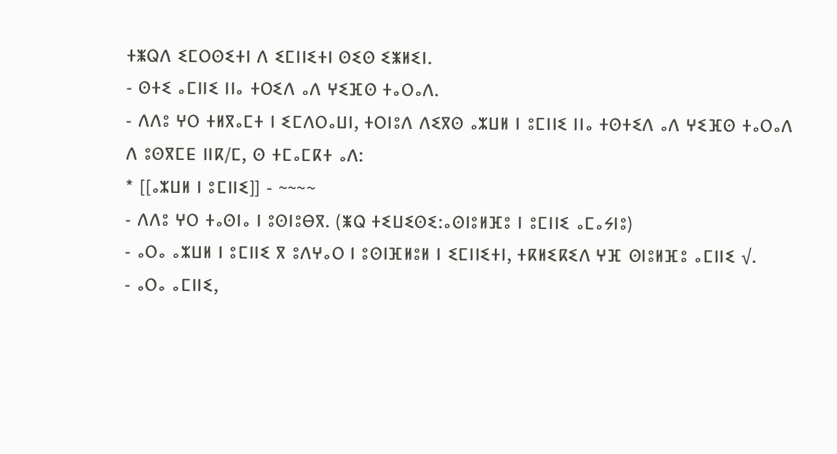ⵜⵥⵕⴷ ⵉⵎⵔⵙⵉⵜⵏ ⴷ ⵉⵎⵏⵏⵉⵜⵏ ⵙⵉⵙ ⵉⵥⵍⵉⵏ.
- ⵙⵜⵉ ⴰⵎⵏⵏⵉ ⵏⵏⴰ ⵜⵔⵉⴷ ⴰⴷ ⵖⵉⴼⵙ ⵜⴰⵔⴰⴷ.
- ⴷⴷⵓ ⵖⵔ ⵜⵍⴳⴰⵎⵜ ⵏ ⵉⵎⴷⵔⴰⵡⵏ, ⵜⵔⵏⵓⴷ ⴷⵉⴳⵙ ⴰⵣⵡⵍ ⵏ ⵓⵎⵏⵏⵉ ⵏⵏⴰ ⵜⵙⵜⵉⴷ ⴰⴷ ⵖⵉⴼⵙ ⵜⴰⵔⴰⴷ ⴷ ⵓⵙⴳⵎⴹ ⵏⵏⴽ/ⵎ, ⵙ ⵜⵎⴰⵎⴽⵜ ⴰⴷ:
* [[ⴰⵣⵡⵍ ⵏ ⵓⵎⵏⵏⵉ]] - ~~~~
- ⴷⴷⵓ ⵖⵔ ⵜⴰⵙⵏⴰ ⵏ ⵓⵙⵏⵓⴱⴳ. (ⵥⵕ ⵜⵉⵡⵉⵙⵉ:ⴰⵙⵏⵓⵍⴼⵓ ⵏ ⵓⵎⵏⵏⵉ ⴰⵎⴰⵢⵏⵓ)
- ⴰⵔⴰ ⴰⵣⵡⵍ ⵏ ⵓⵎⵏⵏⵉ ⴳ ⵓⴷⵖⴰⵔ ⵏ ⵓⵙⵏⴼⵍⵓⵍ ⵏ ⵉⵎⵏⵏⵉⵜⵏ, ⵜⴽⵍⵉⴽⵉⴷ ⵖⴼ ⵙⵏⵓⵍⴼⵓ ⴰⵎⵏⵏⵉ √.
- ⴰⵔⴰ ⴰⵎⵏⵏⵉ,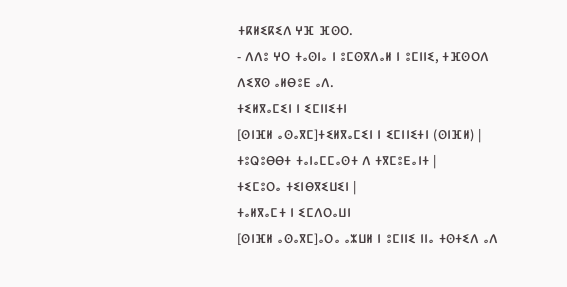ⵜⴽⵍⵉⴽⵉⴷ ⵖⴼ ⴼⵙⵔ.
- ⴷⴷⵓ ⵖⵔ ⵜⴰⵙⵏⴰ ⵏ ⵓⵎⵙⴳⴷⴰⵍ ⵏ ⵓⵎⵏⵏⵉ, ⵜⴼⵙⵔⴷ ⴷⵉⴳⵙ ⴰⵍⴱⵓⴹ ⴰⴷ.
ⵜⵉⵍⴳⴰⵎⵉⵏ ⵏ ⵉⵎⵏⵏⵉⵜⵏ
[ⵙⵏⴼⵍ ⴰⵙⴰⴳⵎ]ⵜⵉⵍⴳⴰⵎⵉⵏ ⵏ ⵉⵎⵏⵏⵉⵜⵏ (ⵙⵏⴼⵍ) |
ⵜⵓⵕⵓⴱⴱⵜ ⵜⴰⵏⴰⵎⵎⴰⵙⵜ ⴷ ⵜⴳⵎⵓⴹⴰⵏⵜ |
ⵜⵉⵎⵓⵔⴰ ⵜⵉⵏⴱⴳⵉⵡⵉⵏ |
ⵜⴰⵍⴳⴰⵎⵜ ⵏ ⵉⵎⴷⵔⴰⵡⵏ
[ⵙⵏⴼⵍ ⴰⵙⴰⴳⵎ]ⴰⵔⴰ ⴰⵣⵡⵍ ⵏ ⵓⵎⵏⵏⵉ ⵏⵏⴰ ⵜⵙⵜⵉⴷ ⴰⴷ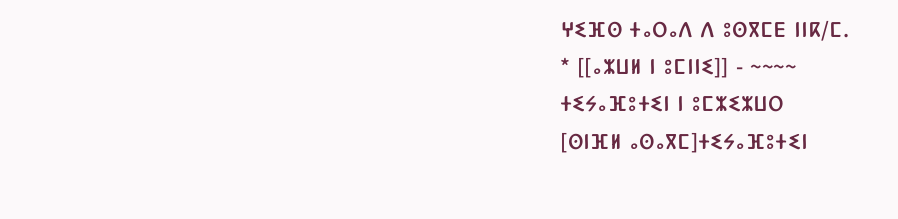ⵖⵉⴼⵙ ⵜⴰⵔⴰⴷ ⴷ ⵓⵙⴳⵎⴹ ⵏⵏⴽ/ⵎ.
* [[ⴰⵣⵡⵍ ⵏ ⵓⵎⵏⵏⵉ]] - ~~~~
ⵜⵉⵢⴰⴼⵓⵜⵉⵏ ⵏ ⵓⵎⵣⵉⵣⵡⵔ
[ⵙⵏⴼⵍ ⴰⵙⴰⴳⵎ]ⵜⵉⵢⴰⴼⵓⵜⵉⵏ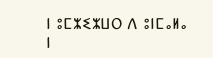ⵏ ⵓⵎⵣⵉⵣⵡⵔ ⴷ ⵓⵏⵎⴰⵍⴰ ⵏ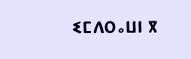ⵉⵎⴷⵔⴰⵡⵏ ⴳ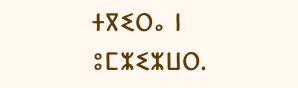ⵜⴳⵉⵔⴰ ⵏ ⵓⵎⵣⵉⵣⵡⵔ.